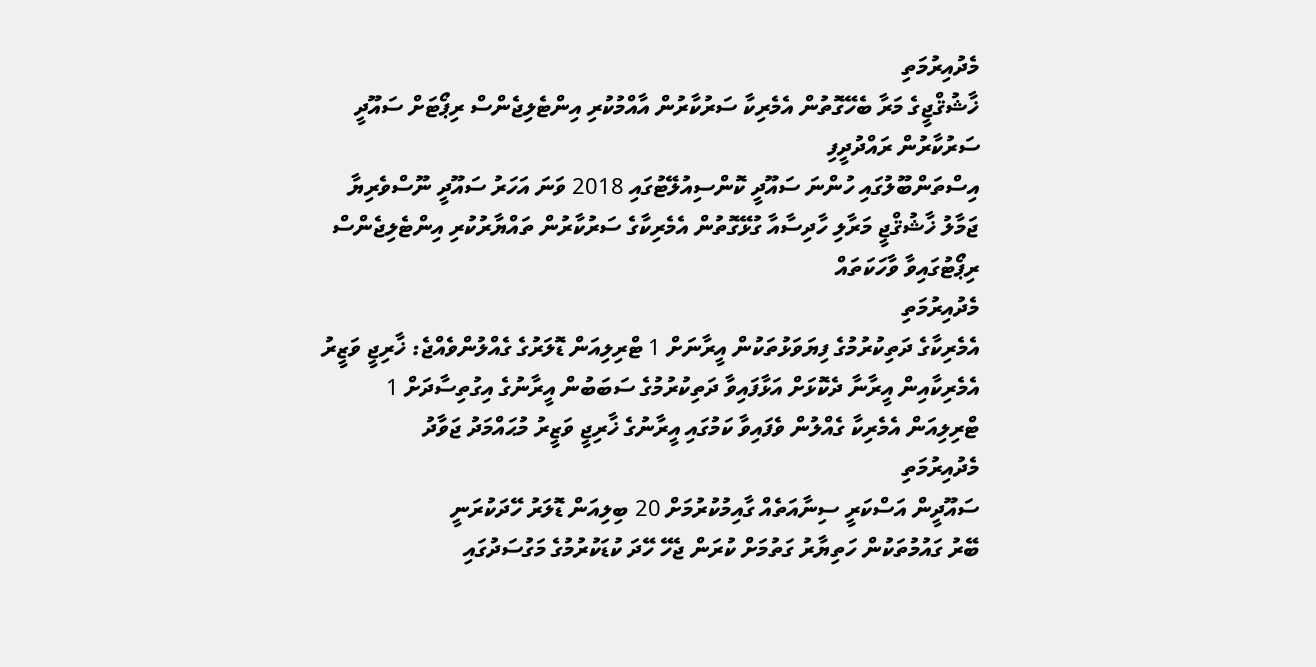މެދުއިރުމަތި
ޚާޝުޤްޖީގެ މަރާ ބެހޭގޮތުން އެމެރިކާ ސަރުކާރުން އާއްމުކުރި އިންޓެލިޖެންސް ރިޕޯޓަށް ސައޫދީ ސަރުކާރުން ރައްދުދީފި
އިސްތަންބޫލުގައި ހުންނަ ސައޫދީ ކޮންސިއުލޭޓުގައި 2018 ވަނަ އަހަރު ސައޫދީ ނޫސްވެރިޔާ ޖަމާލު ޚާޝުޤްޖީ މަރާލި ހާދިސާއާ ގުޅޭގޮތުން އެމެރިކާގެ ސަރުކާރުން ތައްޔާރުކުރި އިންޓެލިޖެންސް ރިޕޯޓުގައިވާ ވާހަކަތައް
މެދުއިރުމަތި
އެމެރިކާގެ ދަތިކުރުމުގެ ފިޔަވަޅުތަކުން އީރާނަށް 1 ޓްރިލިއަން ޑޮލަރުގެ ގެއްލުންވެއްޖެ: ޚާރިޖީ ވަޒީރު
އެމެރިކާއިން އީރާނާ ދެކޮޅަށް އަޅާފައިވާ ދަތިކުރުމުގެ ސަބަބުން އީރާނުގެ އިގުތިސާދަށް 1 ޓްރިލިއަން އެމެރިކާ ގެއްލުން ވެފައިވާ ކަމުގައި އީރާނުގެ ޚާރިޖީ ވަޒީރު މުޙައްމަދު ޖަވާދު
މެދުއިރުމަތި
ސައޫދީން އަސްކަރީ ސިނާއަތެއް ގާއިމުކުރުމަށް 20 ބިލިއަން ޑޮލަރު ހޭދަކުރަނީ
ބޭރު ގައުމުތަކުން ހަތިޔާރު ގަތުމަށް ކުރަން ޖެހޭ ހޭދަ ކުޑަކުރުމުގެ މަގުސަދުގައި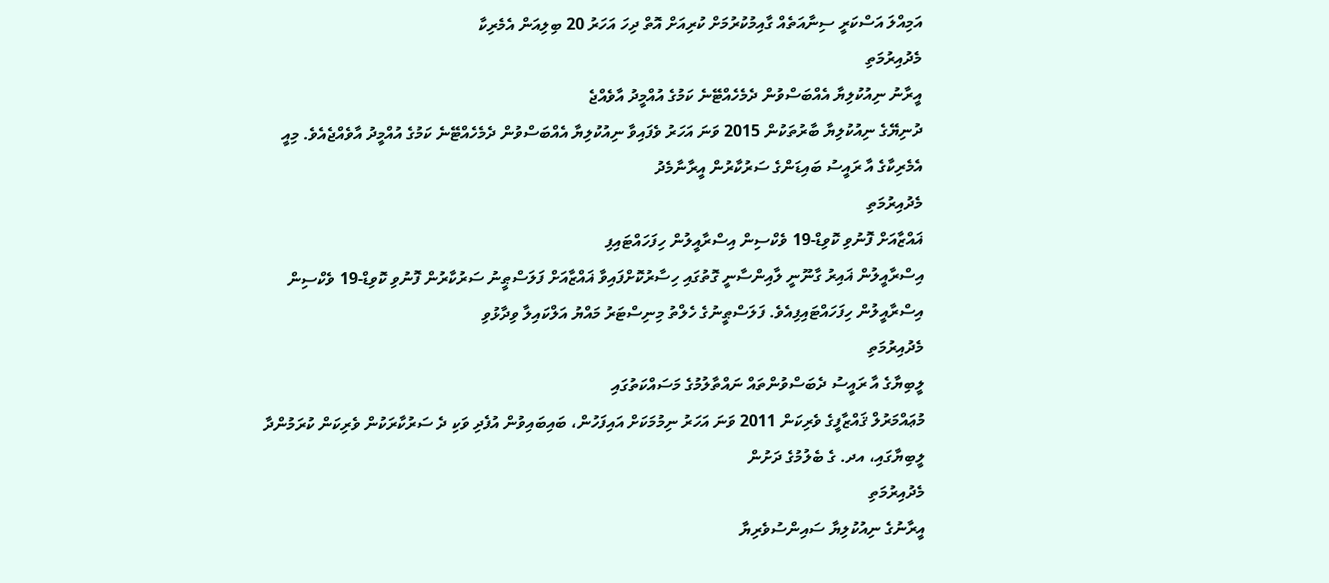އަމިއްލަ އަސްކަރީ ސިނާއަތެއް ގާއިމުކުރުމަށް ކުރިއަށް އޮތް ދިހަ އަހަރު 20 ބިލިއަން އެމެރިކާ
މެދުއިރުމަތި
އީރާނު ނިއުކުލިޔާ އެއްބަސްވުން ދެމެހެއްޓޭނެ ކަމުގެ އުއްމީދު އާވެއްޖެ
ދުނިޔޭގެ ނިއުކުލިޔާ ބާރުތަކުން 2015 ވަނަ އަހަރު ވެފައިވާ ނިއުކުލިޔާ އެއްބަސްވުން ދެމެހެއްޓޭނެ ކަމުގެ އުއްމީދު އާވެއްޖެއެވެ. މިއީ އެމެރިކާގެ އާ ރައީސު ބައިޑަންގެ ސަރުކާރުން އީރާނާމެދު
މެދުއިރުމަތި
ޣައްޒާއަށް ފޮނުވި ކޮވިޑް-19 ވެކްސިން އިސްރާއީލުން ހިފަހައްޓައިފި
އިސްރާއީލުން ޣައިރު ގާނޫނީ ލާއިންސާނީ ގޮތުގައި ހިސާރުކޮށްފައިވާ ޣައްޒާއަށް ފަލަސްޠީނު ސަރުކާރުން ފޮނުވި ކޮވިޑް-19 ވެކްސިން އިސްރާއީލުން ހިފަހައްޓައިފިއެވެ. ފަލަސްޠީނުގެ ހެލްތު މިނިސްޓަރު މައްޔު އަލްކައިލާ ވިދާޅުވި
މެދުއިރުމަތި
ލީބިޔާގެ އާ ރައީސު ދެބަސްވުންތައް ނައްތާލުމުގެ މަސައްކަތުގައި
މުޢައްމަރުލް ޤައްޒާފީގެ ވެރިކަން 2011 ވަނަ އަހަރު ނިމުމަކަށް އައިފަހުން، ބައިބައިވުން އުފެދި ވަކި ދެ ސަރުކާރަކުން ވެރިކަން ކުރަމުންދާ ލީބިޔާގައި، އދ. ގެ ބެލުމުގެ ދަށުން
މެދުއިރުމަތި
އީރާނުގެ ނިއުކުލިޔާ ސައިންސުވެރިޔާ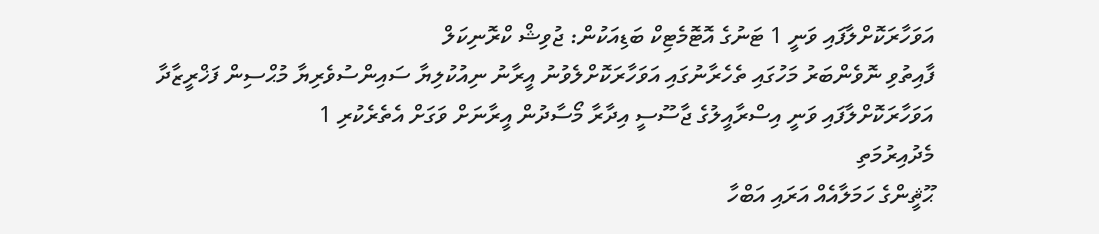އަވަހާރަކޮށްލާފައި ވަނީ 1 ޓަނުގެ އޮޓޮމެޓިކް ބަޑިއަކުން: ޖުވިޝް ކްރޮނިކަލް
ފާއިތުވި ނޮވެންބަރު މަހުގައި ތެހެރާނުގައި އަވަހާރަކޮށްލެވުނު އީރާނު ނިއުކުލިޔާ ސައިންސުވެރިޔާ މުޙްސިން ފަޚްރީޒާދާ އަވަހާރަކޮށްލާފައި ވަނީ އިސްރާއީލުގެ ޖާސޫސީ އިދާރާ މޯސާދުން އީރާނަށް ވަގަށް އެތެރެކުރި 1
މެދުއިރުމަތި
ޙޫޘީންގެ ހަމަލާއެއް އަރައި އަބްހާ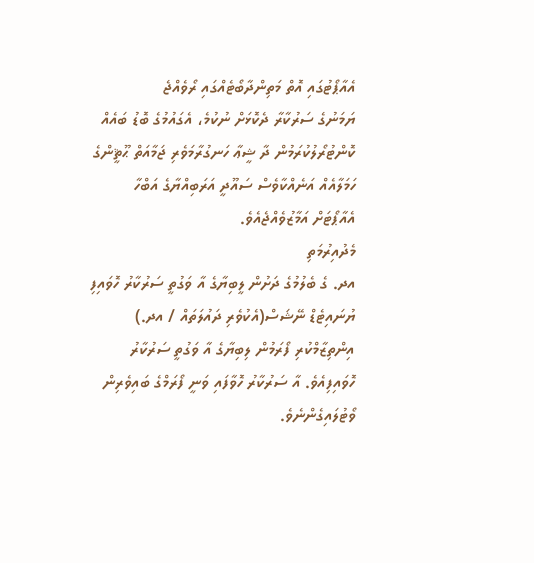އެއާޕޯޓުގައި އޮތް މަތިންދާބޯޓެއްގައި ރޯވެއްޖެ
ޔަމަނުގެ ސަރުކާރާ ދެކޮޅަށް ނުކުމެ، އެގައުމުގެ ބޮޑު ބައެއް ކޮންޓުރޯލުކުރަމުން ދާ ޝީޢާ ހަނގުރާމަވެރި ޖަމާއަތް ޙޫޘީންގެ ހަމަލާއެއް އަނެއްކާވެސް ސައޫދީ އަރަބިއްޔާގެ އަބްހާ އެއާޕޯޓަށް އަމާޒުވެއްޖެއެވެ.
މެދުއިރުމަތި
އދ. ގެ ބެލުމުގެ ދަށުން ލީބިޔާގެ އާ ވަގުތީ ސަރުކާރު ހޮވައިފި
ޔުނައިޓެޑް ނޭޝަސް(އެކުވެރި ދައުލަތައް / އދ.) އިންތިޒާމްކުރި ފޯރަމުން ލިބިޔާގެ އާ ވަގުތީ ސަރުކާރު ހޮވައިފިއެވެ. އާ ސަރުކާރު ހޮވާފައި ވަނީ ފޯރަމްގެ ބައިވެރިން ވޯޓުލައިގެންނެވެ.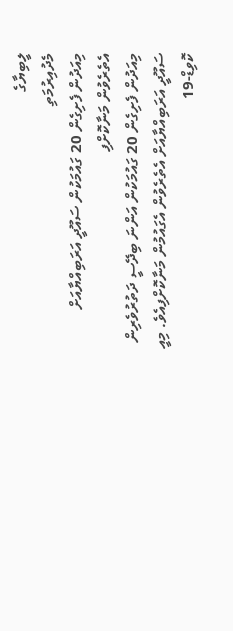ލީބިޔާގެ
މެދުއިރުމަތި
މިއަދުން ފެށިގެން 20 ގައުމަކުން ސައޫދީ އަރަބިއްޔާއަށް އެތެރެވުން މަނާކޮށްފި
މިއަދުން ފެށިގެން 20 ގައުމަކުން އަންނަ ބިދޭސީ ދަތުރުވެރިން ސައޫދީ އަރަބިއްޔާއަށް އެތެރެވުން އެގައުމުން މަނާކޮށްފިއެވެ. މިއީ ކޮވިޑް-19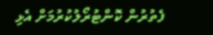ފެތުރުން ކޮންޓުރޯލުކުރުމަށް އެޅި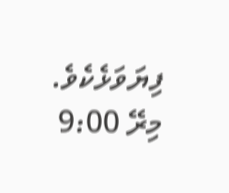ފިޔަވަޅެކެވެ. މިރޭ 9:00